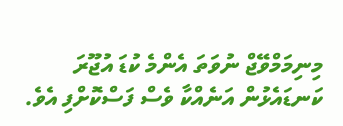މިނިމަމްވޭޖް ނުވަތަ އެންމެ ކުޑަ އުޖޫރަ ކަނޑައެޅުން އަނެއްކާ ވެސް ފަސްކޮށްފި އެވެ.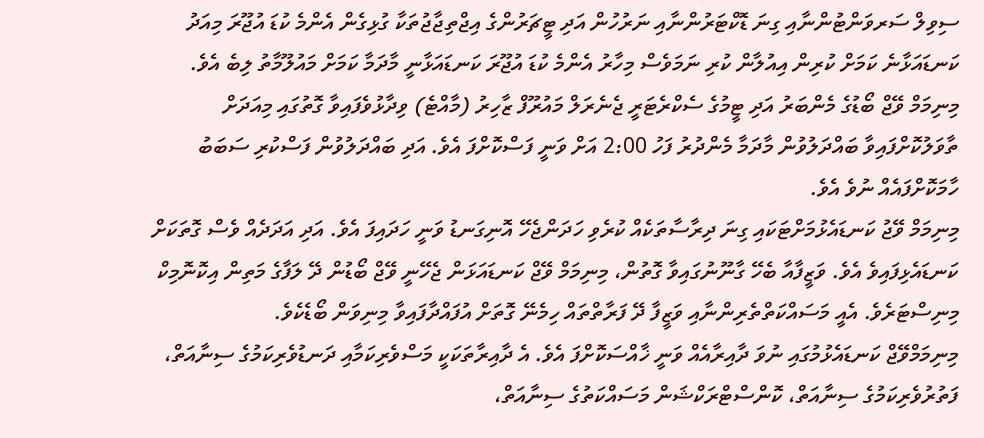ސިވިލް ސަރވަންޓުންނާއި ގިނަ ޑޮކްޓަރުންނާއި ނަރުހުން އަދި ޓީޗަރުންގެ އިޖްތިޖާޖުތަކާ ގުޅިގެން އެންމެ ކުޑަ އުޖޫރަ މިއަދު ކަނޑައަޅާނެ ކަމަށް ކުރިން އިއުލާން ކުރި ނަމަވެސް މިހާރު އެންމެ ކުޑަ އުޖޫރަ ކަނޑައަޅާނީ މާދަމާ ކަމަށް މައުލޫމާތު ލިބެ އެވެ.
މިނިމަމް ވޭޖް ބޯޑުގެ މެންބަރު އަދި ޓީމުގެ ސެކްރެޓަރީ ޖެނެރަލް މައުރޫފް ޒާހިރު (މާއްޓެ) ވިދާޅުވެފައިވާ ގޮތުގައި މިއަދަށް ތާވަލުކޮށްފައިވާ ބައްދަލުވުން މާދަމާ މެންދުރު ފަހު 2:00 އަށް ވަނީ ފަސްކޮށްފަ އެވެ. އަދި ބައްދަލުވުން ފަސްކުރި ސަބަބު ހާމަކޮށްފައެއް ނުވެ އެވެ.
މިނިމަމް ވޭޖު ކަނޑައެޅުމަށްޓަކައި ގިނަ ދިރާސާތަކެއް ކުރެވި ހަދަންޖެހޭ އޮނިގަނޑު ވަނީ ހަދައިފަ އެވެ. އަދި އަދަދެއް ވެސް ގޮތަކަށް ކަނޑައެޅިފައިވެ އެވެ. ވަޒީފާއާ ބެހޭ ގާނޫނުގައިވާ ގޮތުން، މިނިމަމް ވޭޖް ކަނޑައަޅަން ޖެހޭނީ ވޭޖް ބޯޑުން ދޭ ލަފާގެ މަތިން އިކޮނޮމިކް މިނިސްޓަރެވެ. އެއީ މަސައްކަތްތެރިންނާއި ވަޒީފާ ދޭ ފަރާތްތައް ހިމެނޭ ގޮތަށް އުފައްދާފައިވާ މިނިވަން ބޯޑެކެވެ.
މިނިމަމްވޭޖް ކަނޑައެޅުމުގައި ނުވަ ދާއިރާއެއް ވަނީ ޚާއްސަކޮށްފަ އެވެ. އެ ދާއިރާތަކަކީ މަސްވެރިކަމާއި ދަނޑުވެރިކަމުގެ ސިނާއަތް، ފަތުރުވެރިކަމުގެ ސިނާއަތް، ކޮންސްޓްރަކްޝަން މަސައްކަތުގެ ސިނާއަތް،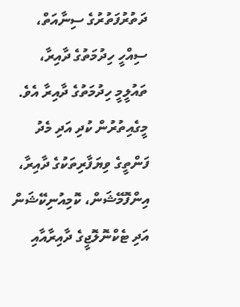ދަތުރުފަތުރުގެ ސިނާއަތް، ސިއްހީ ހިދުމަތުގެ ދާއިރާ، ތައުލީމީ ހިދުމަތުގެ ދާއިރާ އެވެ. މީގެއިތުރުން ކުދި އަދި މެދު ފަންތީގެ ވިޔަފާރިތަކުގެ ދާއިރާ، އިންފޮމޭޝަން، ކޮމިއުނިކޭޝަން އަދި ޓެކްނޮލޮޖީގެ ދާއިރާއާއި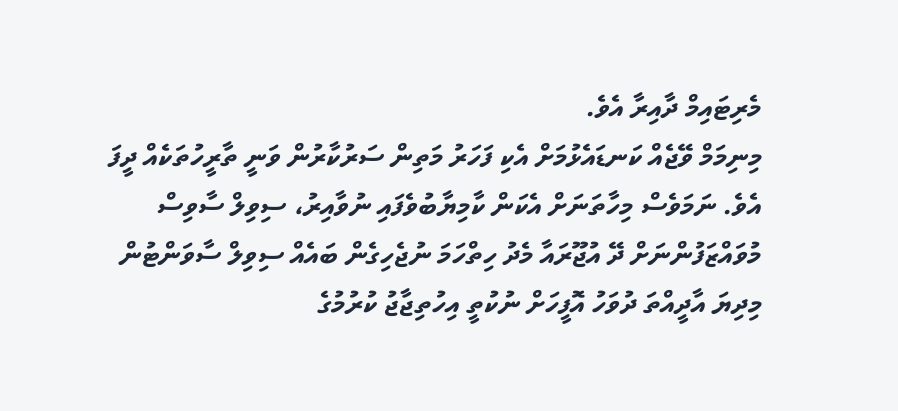މެރިޓައިމް ދާއިރާ އެވެ.
މިނިމަމް ވޭޖެއް ކަނޑައެޅުމަށް އެކި ފަހަރު މަތިން ސަރުކާރުން ވަނީ ތާރީހުތަކެއް ދީފަ އެވެ. ނަމަވެސް މިހާތަނަށް އެކަން ކާމިޔާބުވެފައި ނުވާއިރު، ސިވިލް ސާވިސް މުވައްޒަފުންނަށް ދޭ އުޖޫރައާ މެދު ހިތްހަމަ ނުޖެހިގެން ބައެއް ސިވިލް ސާވަންޓުން މިދިޔަ އާދީއްތަ ދުވަހު އޮފީހަށް ނުކުތީ އިހުތިޖާޖު ކުރުމުގެ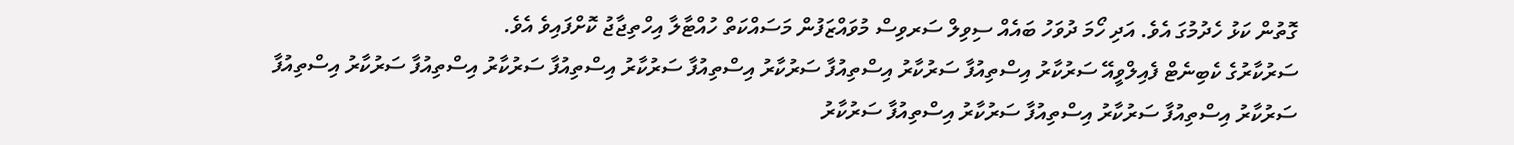ގޮތުން ކަޅު ހެދުމުގަ އެވެ. އަދި ހޯމަ ދުވަހު ބައެއް ސިވިލް ސަރވިސް މުވައްޒަފުން މަސައްކަތް ހުއްޓާލާ އިހްތިޖާޖު ކޮށްފައިވެ އެވެ.
ސަރުކާރުގެ ކެބިނެޓް ފެއިލްވީއޭ ސަރުކާރު އިސްތިއުފާ ސަރުކާރު އިސްތިއުފާ ސަރުކާރު އިސްތިއުފާ ސަރުކާރު އިސްތިއުފާ ސަރުކާރު އިސްތިއުފާ ސަރުކާރު އިސްތިއުފާ ސަރުކާރު އިސްތިއުފާ ސަރުކާރު އިސްތިއުފާ ސަރުކާރު އިސްތިއުފާ ސަރުކާރު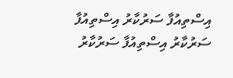އިސްތިއުފާ ސަރުކާރު އިސްތިއުފާ ސަރުކާރު އިސްތިއުފާ ސަރުކާރު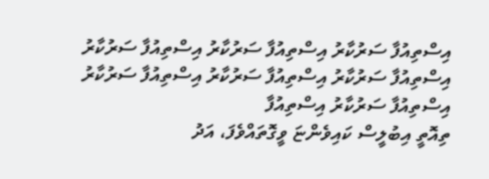އިސްތިއުފާ ސަރުކާރު އިސްތިއުފާ ސަރުކާރު އިސްތިއުފާ ސަރުކާރު އިސްތިއުފާ ސަރުކާރު އިސްތިއުފާ ސަރުކާރު އިސްތިއުފާ ސަރުކާރު އިސްތިއުފާ ސަރުކާރު އިސްތިއުފާ
ތިއޮތީ އިބުލީސް ކައިވެންޏަ ވީގޮތައްވެފަ، އަދު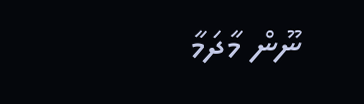ނޫން މާދަމާ